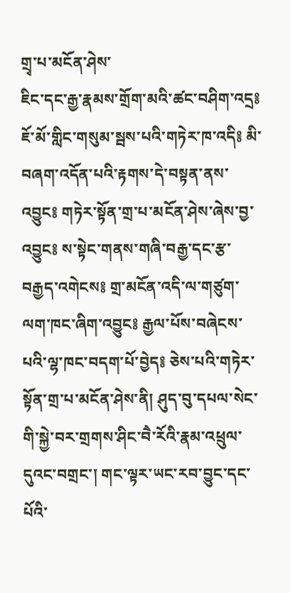གྲྭ་པ་མངོན་ཤེས་
ཇིང་དང་རྒྱ་རྣམས་གྲོག་མའི་ཚང་བཤིག་འདྲ༔ ཇོ་མོ་གླིང་གསུམ་སྦས་པའི་གཏེར་ཁ་འདི༔ མི་བཞག་འདོན་པའི་རྟགས་དེ་བསྟན་ནས་འབྱུང༔ གཏེར་སྟོན་གྲ་པ་མངོན་ཤེས་ཞེས་བྱ་འབྱུང༔ ས་སྟེང་གནས་གཞི་བརྒྱ་དང་རྩ་བརྒྱད་འགེངས༔ གྲ་མངོན་འདི་ལ་གཙུག་ལག་ཁང་ཞིག་འབྱུང༔ རྒྱལ་པོས་བཞེངས་པའི་ལྷ་ཁང་བདག་པོ་བྱེད༔ ཅེས་པའི་གཏེར་སྟོན་གྲ་པ་མངོན་ཤེས་ནི། ཤུད་བུ་དཔལ་སེང་གི་སྐྱེ་བར་གྲགས་ཤིང་བཻ་རོའི་རྣམ་འཕྲུལ་དུའང་བགྲང་། གང་ལྟར་ཡང་རབ་བྱུང་དང་པོའི་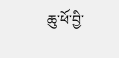ཆུ་ཕོ་བྱི་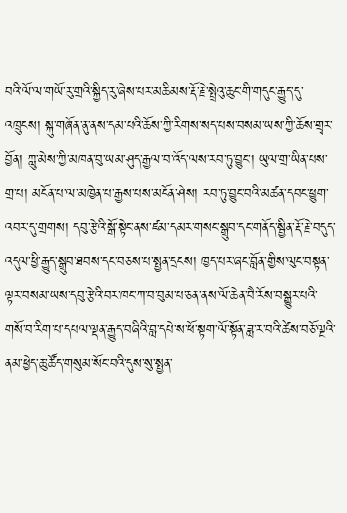བའི་ལོ་ལ་གཡོ་རུ་གྲའི་སྐྱིད་རུ་ཞེས་པར་མཆིམས་རྡོ་རྗེ་སྤྲེའུ་ཆུང་གི་གདུང་རྒྱུད་དུ་འཁྲུངས། སྐུ་གཞོན་ནུ་ནས་དམ་པའི་ཆོས་ཀྱི་རིགས་སད་པས་བསམ་ཡས་ཀྱི་ཆོས་གྲྭར་བྱོན། ཀླུ་མེས་ཀྱི་མཁན་བུ་ཡམ་ཤུད་རྒྱལ་བ་འོད་ལས་རབ་ཏུ་བྱུང་། ཡུལ་གྲ་ཡིན་པས་གྲ་པ། མངོན་པ་ལ་མཁྱེན་པ་རྒྱས་པས་མངོན་ཤེས། རབ་ཏུ་བྱུང་བའི་མཚན་དབང་ཕྱུག་འབར་དུ་གྲགས། དབུ་རྩེའི་སྒོ་སྟེང་ནས་ཛམ་དམར་གསང་སྒྲུབ་དང་གནོད་སྦྱིན་རྡོ་རྗེ་བདུད་འདུལ་ཕྱི་རྒྱུད་སྒྲུབ་ཐབས་དང་བཅས་པ་སྤྱན་དྲངས། ཁྱད་པར་ཞང་བློན་གྱིས་ལུང་བསྟན་ལྟར་བསམ་ཡས་དབུ་རྩེའི་བར་ཁང་ཀ་བ་བུམ་པ་ཅན་ནས་ལོ་ཆེན་བཻ་རོས་བསྒྱུར་པའི་གསོ་བ་རིག་པ་དཔལ་ལྡན་རྒྱུད་བཞིའི་བླ་དཔེ་ས་ཕོ་སྟག་ལོ་སྟོན་ཟླ་ར་བའི་ཚེས་བཅོ་ལྔའི་ནམ་ཕྱེད་ཆུ་ཚོད་གསུམ་སོང་བའི་དུས་སུ་སྤྱན་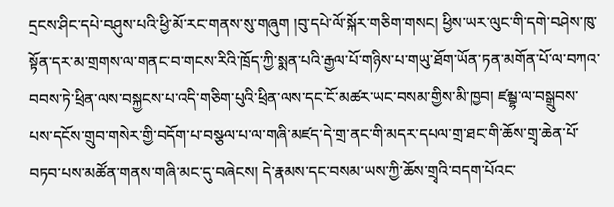དྲངས་ཤིང་དཔེ་བཤུས་པའི་ཕྱི་མོ་རང་གནས་སུ་གཞུག །བུ་དཔེ་ལོ་སྐོར་གཅིག་གསང། ཕྱིས་ཡར་ལུང་གི་དགེ་བཤེས་ཁུ་སྟོན་དར་མ་གྲགས་ལ་གནང་བ་གངས་རིའི་ཁྲོད་ཀྱི་སྨན་པའི་རྒྱལ་པོ་གཉིས་པ་གཡུ་ཐོག་ཡོན་ཏན་མགོན་པོ་ལ་བཀའ་བབས་ཏེ་ཕྲིན་ལས་བསྐྱངས་པ་འདི་གཅིག་པུའི་ཕྲིན་ལས་དང་ངོ་མཚར་ཡང་བསམ་གྱིས་མི་ཁྱབ། ཛམྦྷ་ལ་བསྒྲུབས་པས་དངོས་གྲུབ་གསེར་གྱི་བདོག་པ་བསྩལ་པ་ལ་གཞི་མཛད་དེ་གྲ་ནང་གི་མདར་དཔལ་གྲ་ཐང་གི་ཆོས་གྲྭ་ཆེན་པོ་བཏབ་པས་མཚོན་གནས་གཞི་མང་དུ་བཞེངས། དེ་རྣམས་དང་བསམ་ཡས་ཀྱི་ཆོས་གྲྭའི་བདག་པོའང་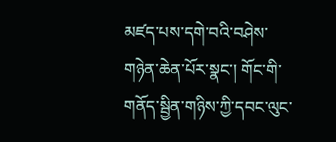མཛད་པས་དགེ་བའི་བཤེས་གཉེན་ཆེན་པོར་སྣང་། གོང་གི་གནོད་སྦྱིན་གཉིས་ཀྱི་དབང་ལུང་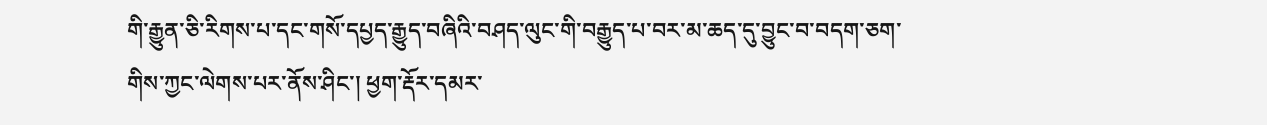གི་རྒྱུན་ཅི་རིགས་པ་དང་གསོ་དཔྱད་རྒྱུད་བཞིའི་བཤད་ལུང་གི་བརྒྱུད་པ་བར་མ་ཆད་དུ་བྱུང་བ་བདག་ཅག་གིས་ཀྱང་ལེགས་པར་ནོས་ཤིང་། ཕྱག་རྡོར་དམར་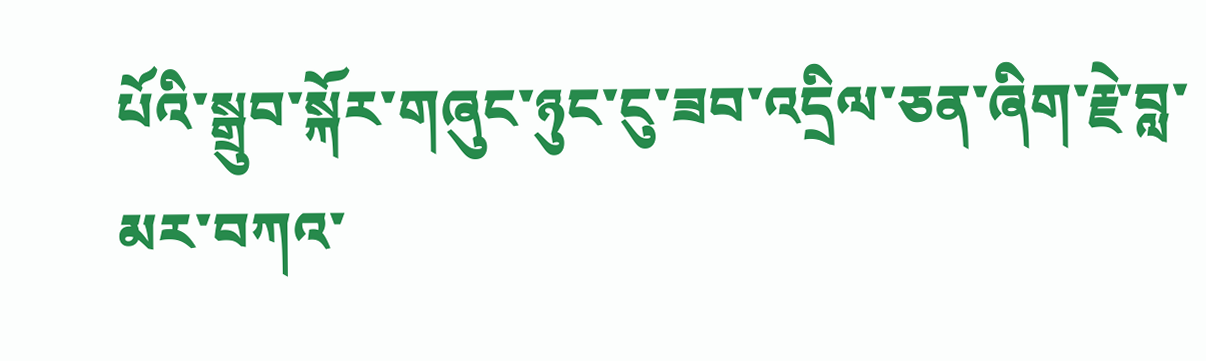པོའི་སྒྲུབ་སྐོར་གཞུང་ཉུང་ངུ་ཟབ་འདྲིལ་ཅན་ཞིག་རྗེ་བླ་མར་བཀའ་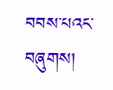བབས་པའང་བཞུགས།